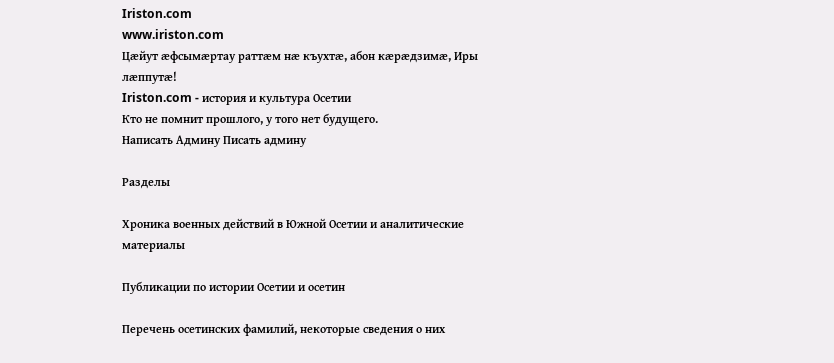Iriston.com
www.iriston.com
Цæйут æфсымæртау раттæм нæ къухтæ, абон кæрæдзимæ, Иры лæппутæ!
Iriston.com - история и культура Осетии
Кто не помнит прошлого, у того нет будущего.
Написать Админу Писать админу

Разделы

Хроника военных действий в Южной Осетии и аналитические материалы

Публикации по истории Осетии и осетин

Перечень осетинских фамилий, некоторые сведения о них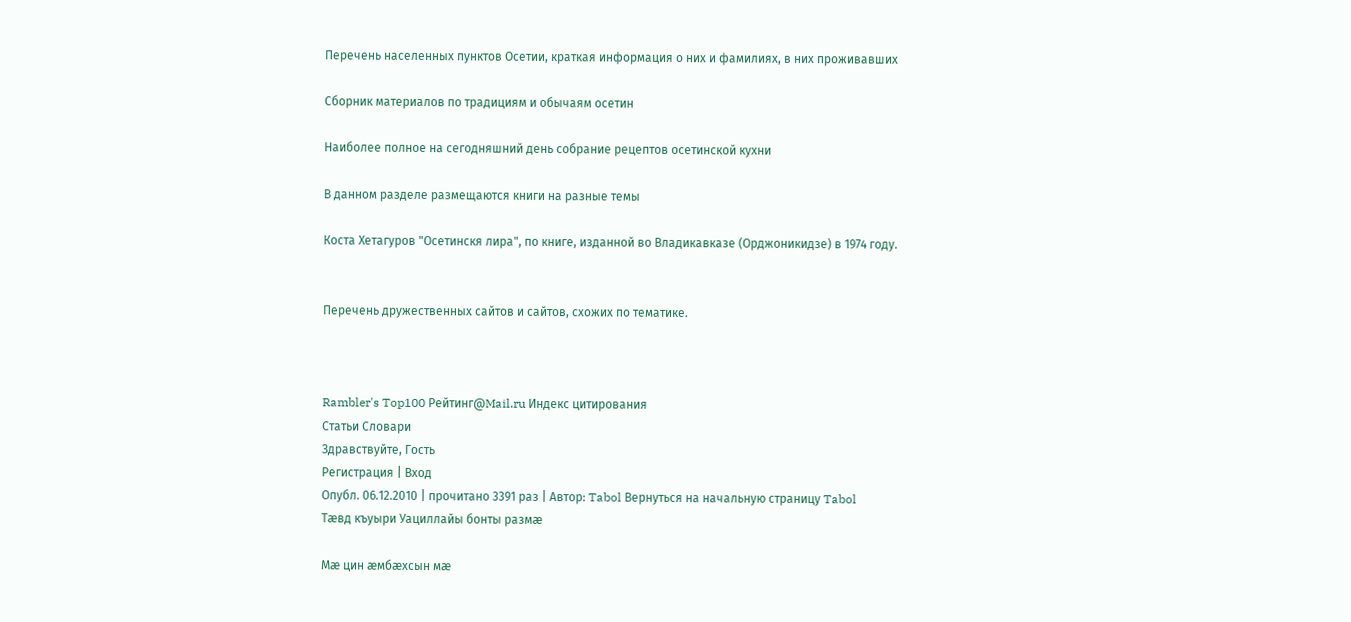Перечень населенных пунктов Осетии, краткая информация о них и фамилиях, в них проживавших

Сборник материалов по традициям и обычаям осетин

Наиболее полное на сегодняшний день собрание рецептов осетинской кухни

В данном разделе размещаются книги на разные темы

Коста Хетагуров "Осетинскя лира", по книге, изданной во Владикавказе (Орджоникидзе) в 1974 году.


Перечень дружественных сайтов и сайтов, схожих по тематике.



Rambler's Top100 Рейтинг@Mail.ru Индекс цитирования
Статьи Словари
Здравствуйте, Гость
Регистрация | Вход
Опубл. 06.12.2010 | прочитано 3391 раз | Автор: Tabol Вернуться на начальную страницу Tabol
Тæвд къуыри Уациллайы бонты размæ

Мæ цин æмбæхсын мæ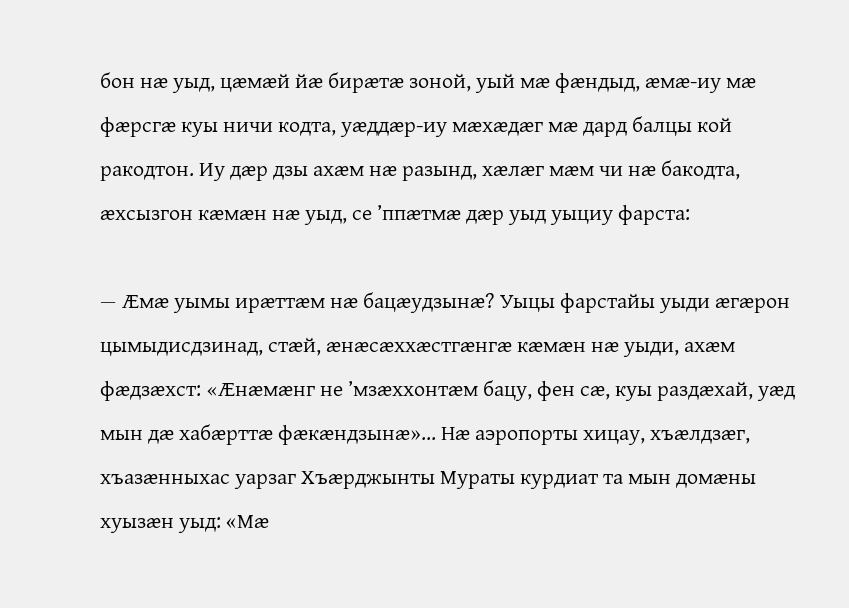бон нæ уыд, цæмæй йæ бирæтæ зоной, уый мæ фæндыд, æмæ-иу мæ фæрсгæ куы ничи кодта, уæддæр-иу мæхæдæг мæ дард балцы кой ракодтон. Иу дæр дзы ахæм нæ разынд, хæлæг мæм чи нæ бакодта, æхсызгон кæмæн нæ уыд, се ’ппæтмæ дæр уыд уыциу фарста:

— Æмæ уымы ирæттæм нæ бацæудзынæ? Уыцы фарстайы уыди æгæрон цымыдисдзинад, стæй, æнæсæххæстгæнгæ кæмæн нæ уыди, ахæм фæдзæхст: «Æнæмæнг не ’мзæххонтæм бацу, фен сæ, куы раздæхай, уæд мын дæ хабæрттæ фæкæндзынæ»... Нæ аэропорты хицау, хъæлдзæг, хъазæнныхас уарзаг Хъæрджынты Мураты курдиат та мын домæны хуызæн уыд: «Мæ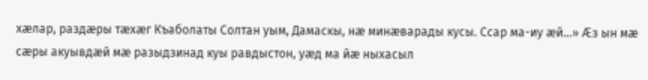хæлар, раздæры тæхæг Къаболаты Солтан уым, Дамаскы, нæ минæварады кусы. Ссар ма-иу æй...» Æз ын мæ сæры акуывдæй мæ разыдзинад куы равдыстон, уæд ма йæ ныхасыл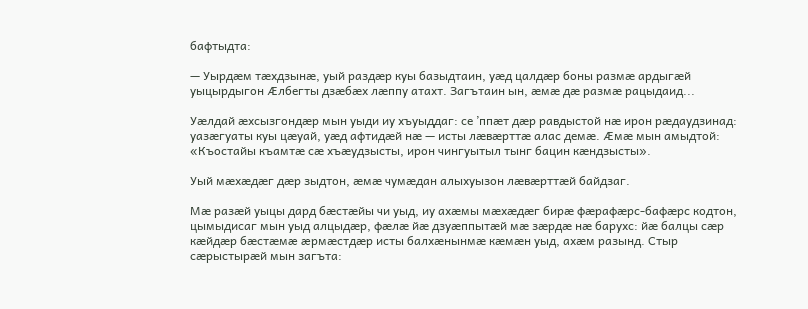бафтыдта:

— Уырдæм тæхдзынæ, уый раздæр куы базыдтаин, уæд цалдæр боны размæ ардыгæй уыцырдыгон Æлбегты дзæбæх лæппу атахт. Загътаин ын, æмæ дæ размæ рацыдаид...

Уæлдай æхсызгондæр мын уыди иу хъуыддаг: се ’ппæт дæр равдыстой нæ ирон рæдаудзинад: уазæгуаты куы цæуай, уæд афтидæй нæ — исты лæвæрттæ алас демæ. Æмæ мын амыдтой: «Къостайы къамтæ сæ хъæудзысты, ирон чингуытыл тынг бацин кæндзысты».

Уый мæхæдæг дæр зыдтон, æмæ чумæдан алыхуызон лæвæрттæй байдзаг.

Мæ разæй уыцы дард бæстæйы чи уыд, иу ахæмы мæхæдæг бирæ фæрафæрс-бафæрс кодтон, цымыдисаг мын уыд алцыдæр, фæлæ йæ дзуæппытæй мæ зæрдæ нæ барухс: йæ балцы сæр кæйдæр бæстæмæ æрмæстдæр исты балхæнынмæ кæмæн уыд, ахæм разынд. Стыр сæрыстырæй мын загъта: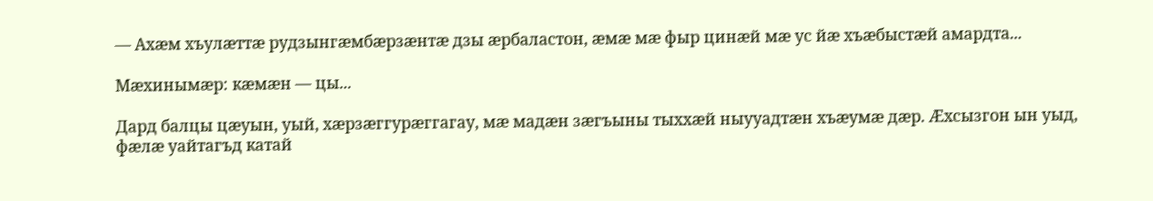— Ахæм хъулæттæ рудзынгæмбæрзæнтæ дзы æрбаластон, æмæ мæ фыр цинæй мæ ус йæ хъæбыстæй амардта...

Мæхинымæр: кæмæн — цы...

Дард балцы цæуын, уый, хæрзæггурæггагау, мæ мадæн зæгъыны тыххæй ныууадтæн хъæумæ дæр. Æхсызгон ын уыд, фæлæ уайтагъд катай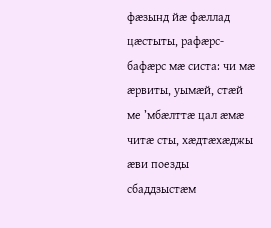фæзынд йæ фæллад цæстыты, рафæрс-бафæрс мæ систа: чи мæ æрвиты, уымæй, стæй ме ’мбæлттæ цал æмæ читæ сты, хæдтæхæджы æви поезды сбаддзыстæм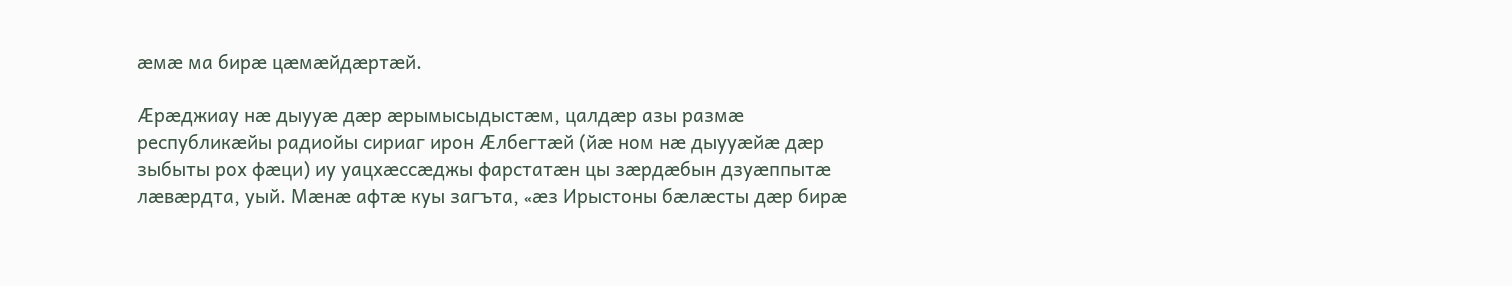æмæ ма бирæ цæмæйдæртæй.

Æрæджиау нæ дыууæ дæр æрымысыдыстæм, цалдæр азы размæ республикæйы радиойы сириаг ирон Æлбегтæй (йæ ном нæ дыууæйæ дæр зыбыты рох фæци) иу уацхæссæджы фарстатæн цы зæрдæбын дзуæппытæ лæвæрдта, уый. Мæнæ афтæ куы загъта, «æз Ирыстоны бæлæсты дæр бирæ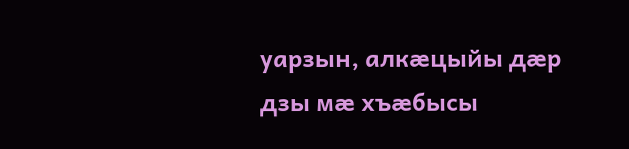уарзын, алкæцыйы дæр дзы мæ хъæбысы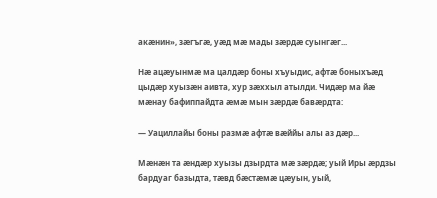акæнин», зæгъгæ, уæд мæ мады зæрдæ суынгæг...

Нæ ацæуынмæ ма цалдæр боны хъуыдис, афтæ боныхъæд цыдæр хуызæн аивта, хур зæххыл атылди. Чидæр ма йæ мæнау бафиппайдта æмæ мын зæрдæ бавæрдта:

— Уациллайы боны размæ афтæ вæййы алы аз дæр...

Мæнæн та æндæр хуызы дзырдта мæ зæрдæ; уый Иры æрдзы бардуаг базыдта, тæвд бæстæмæ цæуын, уый,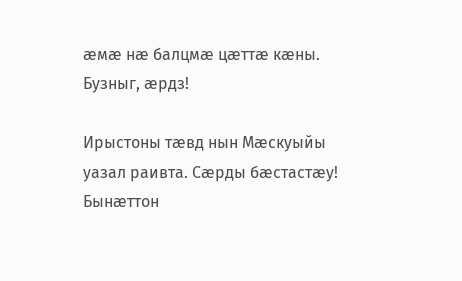æмæ нæ балцмæ цæттæ кæны. Бузныг, æрдз!

Ирыстоны тæвд нын Мæскуыйы уазал раивта. Сæрды бæстастæу! Бынæттон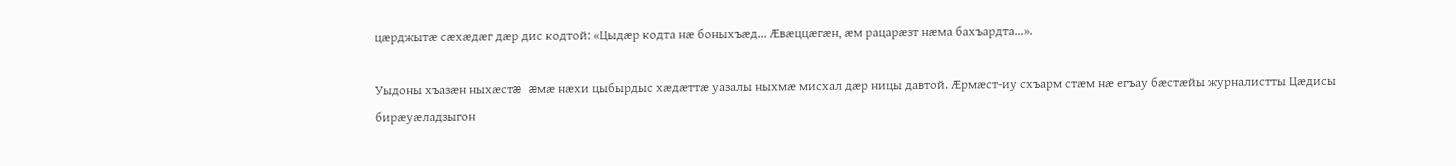цæрджытæ сæхæдæг дæр дис кодтой: «Цыдæр кодта нæ боныхъæд... Æвæццæгæн, æм рацарæзт нæма бахъардта...».

Уыдоны хъазæн ныхæстæ æмæ нæхи цыбырдыс хæдæттæ уазалы ныхмæ мисхал дæр ницы давтой. Æрмæст-иу схъарм стæм нæ егъау бæстæйы журналистты Цæдисы бирæуæладзыгон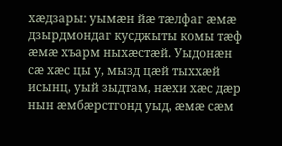хæдзары: уымæн йæ тæлфаг æмæ дзырдмондаг кусджыты комы тæф æмæ хъарм ныхæстæй. Уыдонæн сæ хæс цы у, мызд цæй тыххæй исынц, уый зыдтам, нæхи хæс дæр нын æмбæрстгонд уыд, æмæ сæм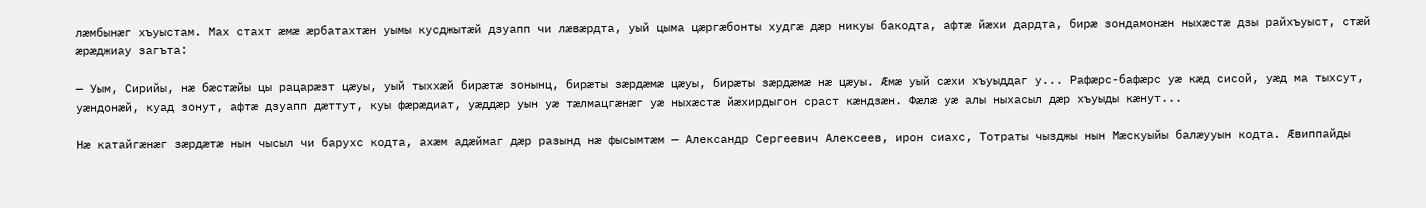лæмбынæг хъуыстам. Мах стахт æмæ æрбатахтæн уымы кусджытæй дзуапп чи лæвæрдта, уый цыма цæргæбонты худгæ дæр никуы бакодта, афтæ йæхи дардта, бирæ зондамонæн ныхæстæ дзы райхъуыст, стæй æрæджиау загъта:

— Уым, Сирийы, нæ бæстæйы цы рацарæзт цæуы, уый тыххæй бирæтæ зонынц, бирæты зæрдæмæ цæуы, бирæты зæрдæмæ нæ цæуы. Æмæ уый сæхи хъуыддаг у... Рафæрс-бафæрс уæ кæд сисой, уæд ма тыхсут, уæндонæй, куад зонут, афтæ дзуапп дæттут, куы фæрæдиат, уæддæр уын уæ тæлмацгæнæг уæ ныхæстæ йæхирдыгон сраст кæндзæн. Фæлæ уæ алы ныхасыл дæр хъуыды кæнут...

Нæ катайгæнæг зæрдæтæ нын чысыл чи барухс кодта, ахæм адæймаг дæр разынд нæ фысымтæм — Александр Сергеевич Алексеев, ирон сиахс, Тотраты чызджы нын Мæскуыйы балæууын кодта. Æвиппайды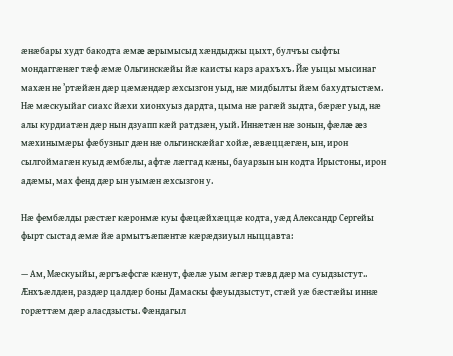æнæбары худт бакодта æмæ æрымысыд хæндыджы цыхт, булчъы сыфты мондаггæнæг тæф æмæ Ольгинскæйы йæ каисты карз арахъхъ. Йæ уыцы мысинаг махæн не ’ртæйæн дæр цæмæндæр æхсызгон уыд, нæ мидбылты йæм бахудтыстæм. Нæ мæскуыйаг сиахс йæхи хионхуыз дардта, цыма нæ рагæй зыдта, бæрæг уыд, нæ алы курдиатæн дæр нын дзуапп кæй ратдзæн, уый. Иннæтæн нæ зонын, фæлæ æз мæхинымæры фæбузныг дæн нæ ольгинскæйаг хойæ, æвæццæгæн, ын, ирон сылгоймагæн куыд æмбæлы, афтæ лæггад кæны, бауарзын ын кодта Ирыстоны, ирон адæмы, мах фенд дæр ын уымæн æхсызгон у.

Нæ фембæлды рæстæг кæронмæ куы фæцæйхæццæ кодта, уæд Александр Сергейы фырт сыстад æмæ йæ армытъæпæнтæ кæрæдзиуыл ныццавта:

— Ам, Мæскуыйы, æргъæфсгæ кæнут, фæлæ уым æгæр тæвд дæр ма суыдзыстут.. Æнхъæлдæн, раздæр цалдæр боны Дамаскы фæуыдзыстут, стæй уæ бæстæйы иннæ горæттæм дæр аласдзысты. Фæндагыл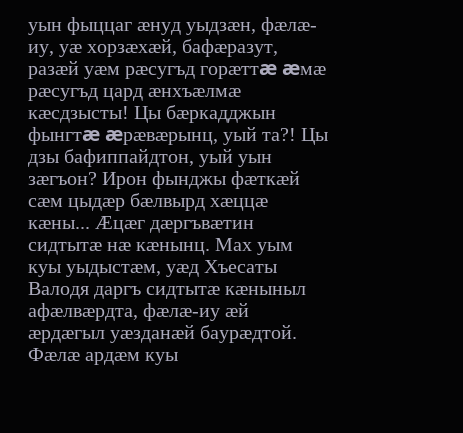уын фыццаг æнуд уыдзæн, фæлæ-иу, уæ хорзæхæй, бафæразут, разæй уæм рæсугъд горæттæ æмæ рæсугъд цард æнхъæлмæ кæсдзысты! Цы бæркадджын фынгтæ æрæвæрынц, уый та?! Цы дзы бафиппайдтон, уый уын зæгъон? Ирон фынджы фæткæй сæм цыдæр бæлвырд хæццæ кæны... Æцæг дæргъвæтин сидтытæ нæ кæнынц. Мах уым куы уыдыстæм, уæд Хъесаты Валодя даргъ сидтытæ кæныныл афæлвæрдта, фæлæ-иу æй æрдæгыл уæзданæй баурæдтой. Фæлæ ардæм куы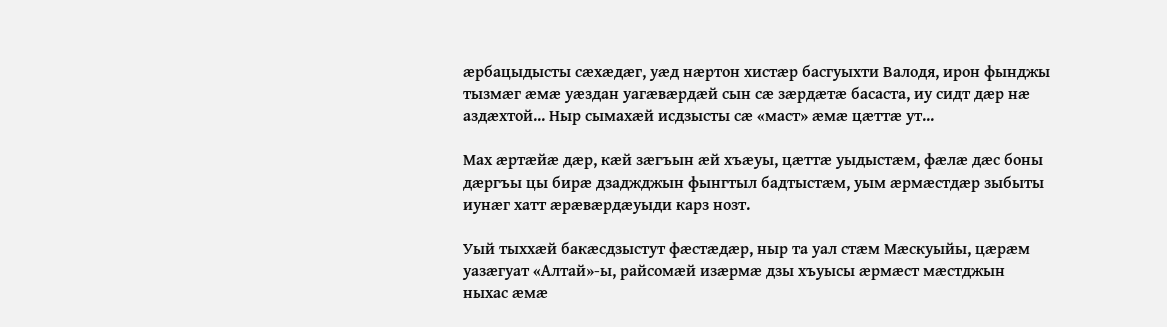æрбацыдысты сæхæдæг, уæд нæртон хистæр басгуыхти Валодя, ирон фынджы тызмæг æмæ уæздан уагæвæрдæй сын сæ зæрдæтæ басаста, иу сидт дæр нæ аздæхтой... Ныр сымахæй исдзысты сæ «маст» æмæ цæттæ ут...

Мах æртæйæ дæр, кæй зæгъын æй хъæуы, цæттæ уыдыстæм, фæлæ дæс боны дæргъы цы бирæ дзаджджын фынгтыл бадтыстæм, уым æрмæстдæр зыбыты иунæг хатт æрæвæрдæуыди карз нозт.

Уый тыххæй бакæсдзыстут фæстæдæр, ныр та уал стæм Мæскуыйы, цæрæм уазæгуат «Алтай»-ы, райсомæй изæрмæ дзы хъуысы æрмæст мæстджын ныхас æмæ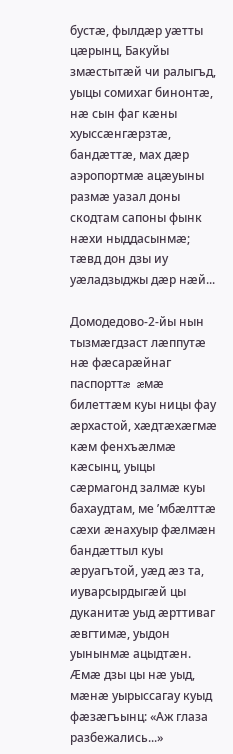бустæ, фылдæр уæтты цæрынц, Бакуйы змæстытæй чи ралыгъд, уыцы сомихаг бинонтæ, нæ сын фаг кæны хуыссæнгæрзтæ, бандæттæ, мах дæр аэропортмæ ацæуыны размæ уазал доны скодтам сапоны фынк нæхи ныддасынмæ; тæвд дон дзы иу уæладзыджы дæр нæй...

Домодедово-2-йы нын тызмæгдзаст лæппутæ нæ фæсарæйнаг паспорттæ æмæ билеттæм куы ницы фау æрхастой, хæдтæхæгмæ кæм фенхъæлмæ кæсынц, уыцы сæрмагонд залмæ куы бахаудтам, ме ’мбæлттæ сæхи æнахуыр фæлмæн бандæттыл куы æруагътой, уæд æз та, иуварсырдыгæй цы дуканитæ уыд æрттиваг æвгтимæ, уыдон уынынмæ ацыдтæн. Æмæ дзы цы нæ уыд, мæнæ уырыссагау куыд фæзæгъынц: «Аж глаза разбежались...»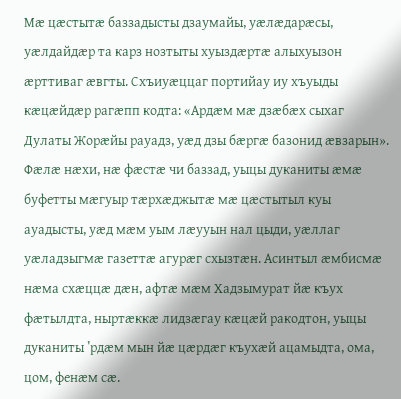Мæ цæстытæ баззадысты дзаумайы, уæлæдарæсы, уæлдайдæр та карз нозтыты хуыздæртæ алыхуызон æрттиваг æвгты. Схъиуæццаг портийау иу хъуыды кæцæйдæр рагæпп кодта: «Ардæм мæ дзæбæх сыхаг Дулаты Жорæйы рауадз, уæд дзы бæргæ базонид æвзарын». Фæлæ нæхи, нæ фæстæ чи баззад, уыцы дуканиты æмæ буфетты мæгуыр тæрхæджытæ мæ цæстытыл куы ауадысты, уæд мæм уым лæууын нал цыди, уæллаг уæладзыгмæ газеттæ агурæг схызтæн. Асинтыл æмбисмæ нæма схæццæ дæн, афтæ мæм Хадзымурат йæ къух фæтылдта, ныртæккæ лидзæгау кæцæй ракодтон, уыцы дуканиты ’рдæм мын йæ цæрдæг къухæй ацамыдта, ома, цом, фенæм сæ.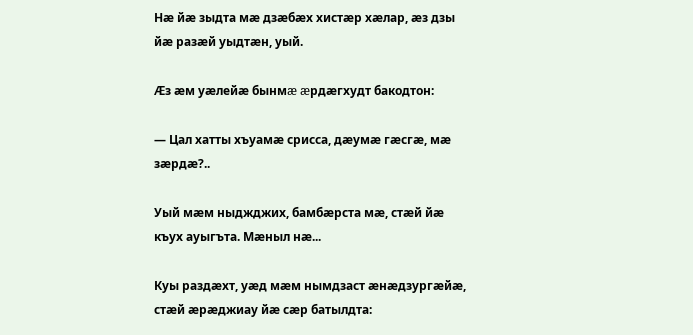Нæ йæ зыдта мæ дзæбæх хистæр хæлар, æз дзы йæ разæй уыдтæн, уый.

Æз æм уæлейæ бынмæ æрдæгхудт бакодтон:

— Цал хатты хъуамæ срисса, дæумæ гæсгæ, мæ зæрдæ?..

Уый мæм ныджджих, бамбæрста мæ, стæй йæ къух ауыгъта. Мæныл нæ...

Куы раздæхт, уæд мæм нымдзаст æнæдзургæйæ, стæй æрæджиау йæ сæр батылдта: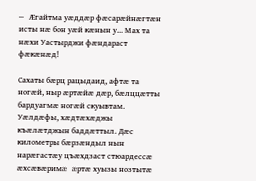— Æгайтма уæддæр фæсарæйнæгтæн исты нæ бон уæй кæнын у... Мах та нæхи Уастырджи фæндараст фæкæнæд!

Сахаты бæрц рацыдаид, афтæ та ногæй, ныр æртæйæ дæр, бæлццæтты бардуагмæ ногæй скуывтам. Уæлдæфы, хæдтæхæджы къæлæтджын баддæттыл. Дæс километры бæрзæндыл нын нарæгастæу цъæхдзаст стюардессæ æхсæвæримæ æртæ хуызы нозтытæ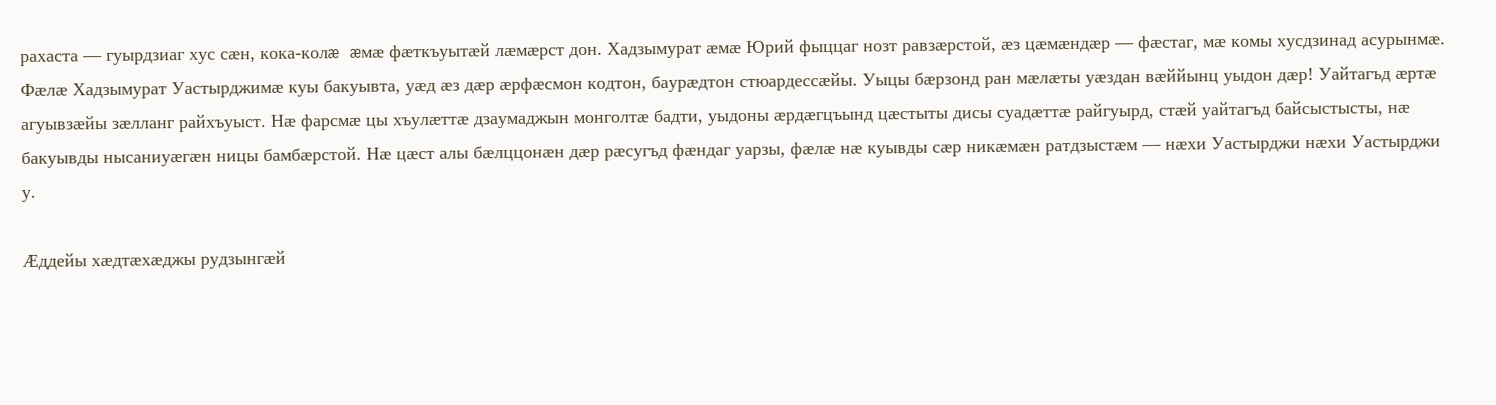рахаста — гуырдзиаг хус сæн, кока-колæ æмæ фæткъуытæй лæмæрст дон. Хадзымурат æмæ Юрий фыццаг нозт равзæрстой, æз цæмæндæр — фæстаг, мæ комы хусдзинад асурынмæ. Фæлæ Хадзымурат Уастырджимæ куы бакуывта, уæд æз дæр æрфæсмон кодтон, баурæдтон стюардессæйы. Уыцы бæрзонд ран мæлæты уæздан вæййынц уыдон дæр! Уайтагъд æртæ агуывзæйы зæлланг райхъуыст. Нæ фарсмæ цы хъулæттæ дзаумаджын монголтæ бадти, уыдоны æрдæгцъынд цæстыты дисы суадæттæ райгуырд, стæй уайтагъд байсыстысты, нæ бакуывды нысаниуæгæн ницы бамбæрстой. Нæ цæст алы бæлццонæн дæр рæсугъд фæндаг уарзы, фæлæ нæ куывды сæр никæмæн ратдзыстæм — нæхи Уастырджи нæхи Уастырджи у.

Æддейы хæдтæхæджы рудзынгæй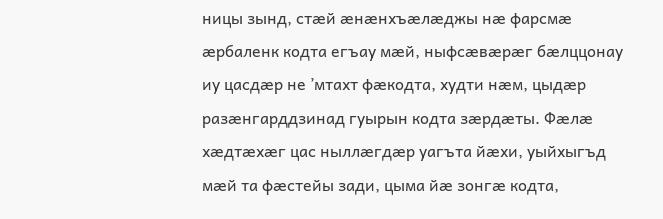ницы зынд, стæй æнæнхъæлæджы нæ фарсмæ æрбаленк кодта егъау мæй, ныфсæвæрæг бæлццонау иу цасдæр не ’мтахт фæкодта, худти нæм, цыдæр разæнгарддзинад гуырын кодта зæрдæты. Фæлæ хæдтæхæг цас ныллæгдæр уагъта йæхи, уыйхыгъд мæй та фæстейы зади, цыма йæ зонгæ кодта,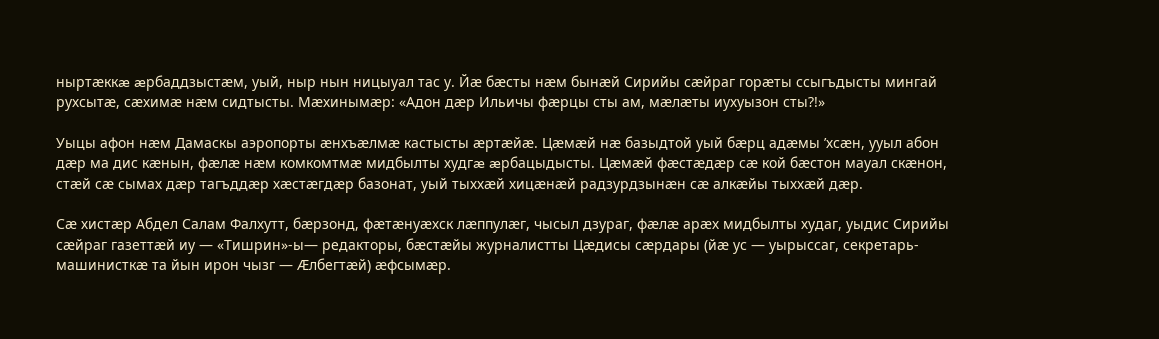ныртæккæ æрбаддзыстæм, уый, ныр нын ницыуал тас у. Йæ бæсты нæм бынæй Сирийы сæйраг горæты ссыгъдысты мингай рухсытæ, сæхимæ нæм сидтысты. Мæхинымæр: «Адон дæр Ильичы фæрцы сты ам, мæлæты иухуызон сты?!»

Уыцы афон нæм Дамаскы аэропорты æнхъæлмæ кастысты æртæйæ. Цæмæй нæ базыдтой уый бæрц адæмы ’хсæн, ууыл абон дæр ма дис кæнын, фæлæ нæм комкомтмæ мидбылты худгæ æрбацыдысты. Цæмæй фæстæдæр сæ кой бæстон мауал скæнон, стæй сæ сымах дæр тагъддæр хæстæгдæр базонат, уый тыххæй хицæнæй радзурдзынæн сæ алкæйы тыххæй дæр.

Сæ хистæр Абдел Салам Фалхутт, бæрзонд, фæтæнуæхск лæппулæг, чысыл дзураг, фæлæ арæх мидбылты худаг, уыдис Сирийы сæйраг газеттæй иу — «Тишрин»-ы— редакторы, бæстæйы журналистты Цæдисы сæрдары (йæ ус — уырыссаг, секретарь-машинисткæ та йын ирон чызг — Æлбегтæй) æфсымæр.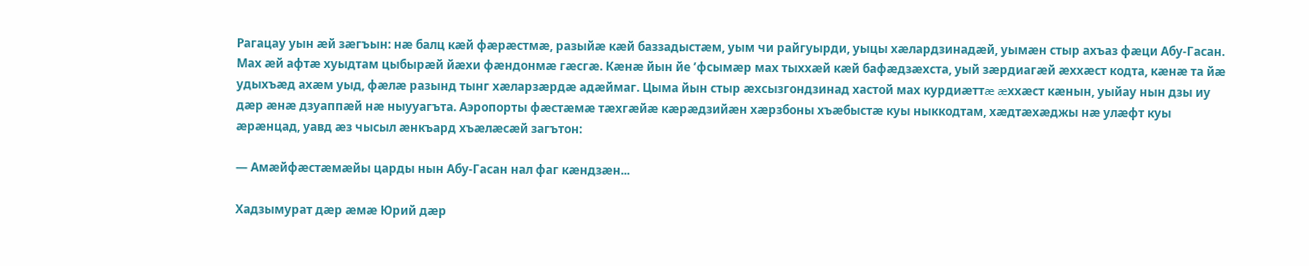Рагацау уын æй зæгъын: нæ балц кæй фæрæстмæ, разыйæ кæй баззадыстæм, уым чи райгуырди, уыцы хæлардзинадæй, уымæн стыр ахъаз фæци Абу-Гасан. Мах æй афтæ хуыдтам цыбырæй йæхи фæндонмæ гæсгæ. Кæнæ йын йе ’фсымæр мах тыххæй кæй бафæдзæхста, уый зæрдиагæй æххæст кодта, кæнæ та йæ удыхъæд ахæм уыд, фæлæ разынд тынг хæларзæрдæ адæймаг. Цыма йын стыр æхсызгондзинад хастой мах курдиæттæ æххæст кæнын, уыйау нын дзы иу дæр æнæ дзуаппæй нæ ныууагъта. Аэропорты фæстæмæ тæхгæйæ кæрæдзийæн хæрзбоны хъæбыстæ куы ныккодтам, хæдтæхæджы нæ улæфт куы æрæнцад, уавд æз чысыл æнкъард хъæлæсæй загътон:

— Амæйфæстæмæйы царды нын Абу-Гасан нал фаг кæндзæн...

Хадзымурат дæр æмæ Юрий дæр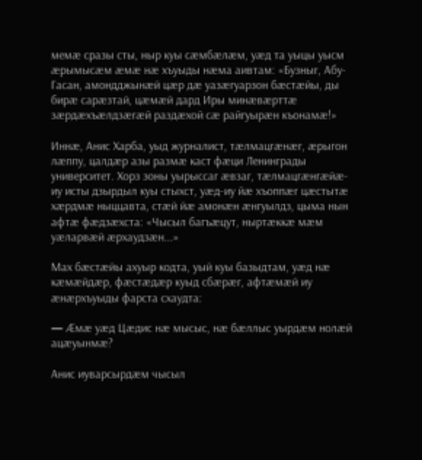мемæ сразы сты, ныр куы сæмбæлæм, уæд та уыцы уысм æрымысæм æмæ нæ хъуыды нæма аивтам: «Бузныг, Абу-Гасан, амондджынæй цæр дæ уазæгуарзон бæстæйы, ды бирæ сарæзтай, цæмæй дард Иры минæвæрттæ зæрдæхъæлдзæгæй раздæхой сæ райгуырæн къонамæ!»

Иннæ, Анис Харба, уыд журналист, тæлмацгæнæг, æрыгон лæппу, цалдæр азы размæ каст фæци Ленинграды университет. Хорз зоны уырыссаг æвзаг, тæлмацгæнгæйæ-иу исты дзырдыл куы стыхст, уæд-иу йæ хъоппæг цæстытæ хæрдмæ ныццавта, стæй йæ амонæн æнгуылдз, цыма нын афтæ фæдзæхста: «Чысыл багъæцут, ныртæккæ мæм уæларвæй æрхаудзæн...»

Мах бæстæйы ахуыр кодта, уый куы базыдтам, уæд нæ кæмæйдæр, фæстæдæр куыд сбæрæг, афтæмæй иу æнæрхъуыды фарста схаудта:

— Æмæ уæд Цæдис нæ мысыс, нæ бæллыс уырдæм нолæй ацæуынмæ?

Анис иуварсырдæм чысыл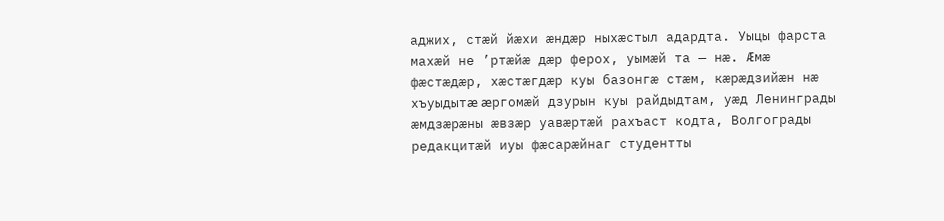аджих, стæй йæхи æндæр ныхæстыл адардта. Уыцы фарста махæй не ’ртæйæ дæр ферох, уымæй та — нæ. Æмæ фæстæдæр, хæстæгдæр куы базонгæ стæм, кæрæдзийæн нæ хъуыдытæ æргомæй дзурын куы райдыдтам, уæд Ленинграды æмдзæрæны æвзæр уавæртæй рахъаст кодта, Волгограды редакцитæй иуы фæсарæйнаг студентты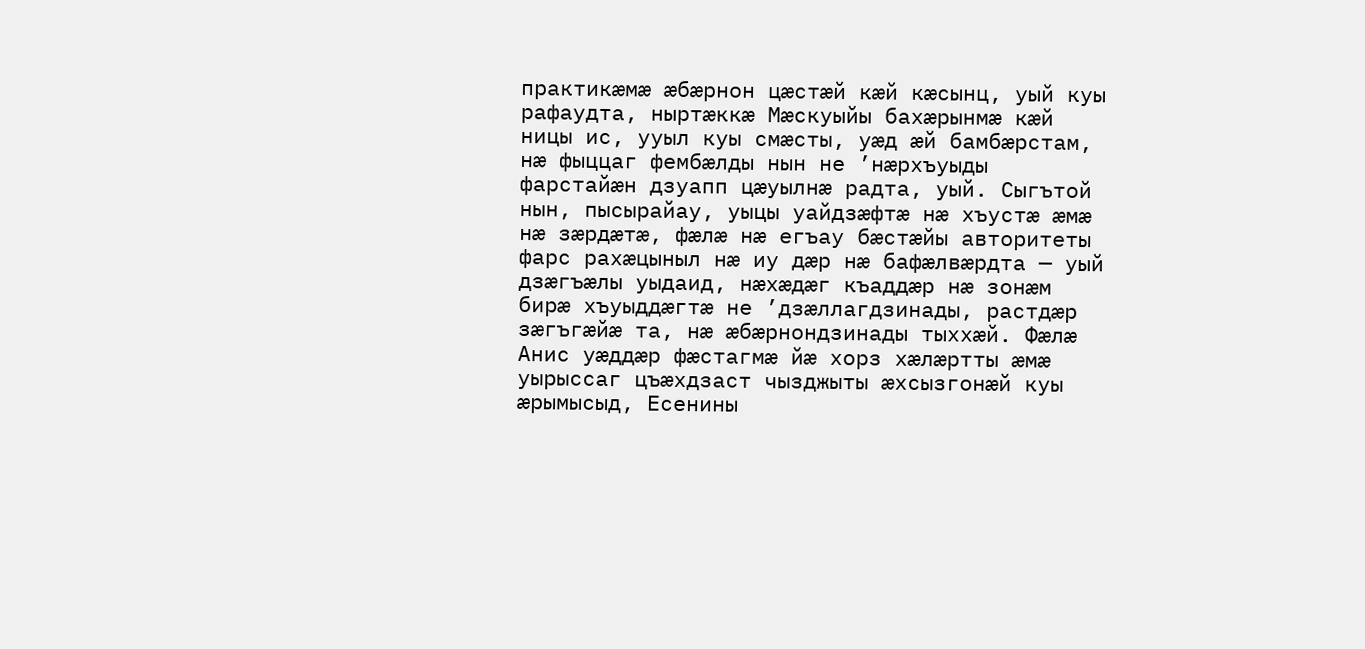практикæмæ æбæрнон цæстæй кæй кæсынц, уый куы рафаудта, ныртæккæ Мæскуыйы бахæрынмæ кæй ницы ис, ууыл куы смæсты, уæд æй бамбæрстам, нæ фыццаг фембæлды нын не ’нæрхъуыды фарстайæн дзуапп цæуылнæ радта, уый. Сыгътой нын, пысырайау, уыцы уайдзæфтæ нæ хъустæ æмæ нæ зæрдæтæ, фæлæ нæ егъау бæстæйы авторитеты фарс рахæцыныл нæ иу дæр нæ бафæлвæрдта — уый дзæгъæлы уыдаид, нæхæдæг къаддæр нæ зонæм бирæ хъуыддæгтæ не ’дзæллагдзинады, растдæр зæгъгæйæ та, нæ æбæрнондзинады тыххæй. Фæлæ Анис уæддæр фæстагмæ йæ хорз хæлæртты æмæ уырыссаг цъæхдзаст чызджыты æхсызгонæй куы æрымысыд, Есенины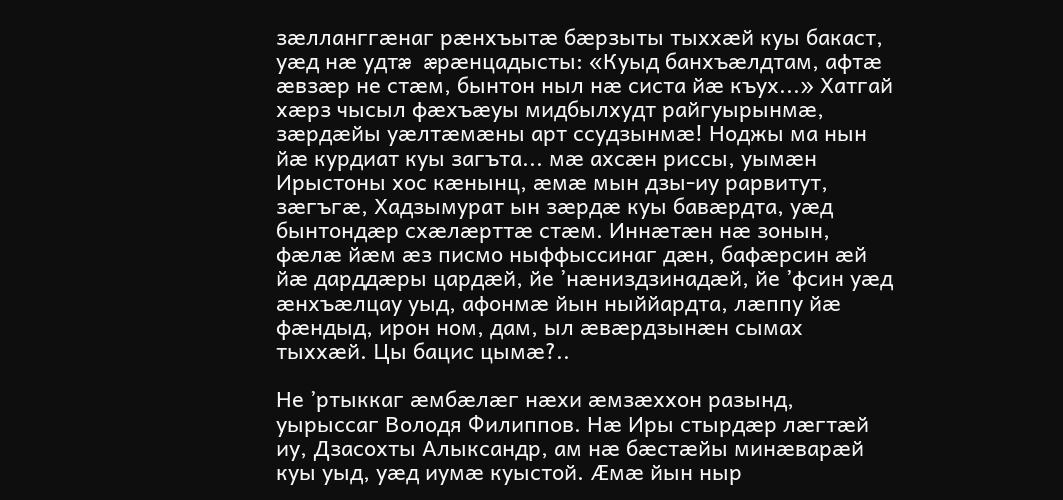зæлланггæнаг рæнхъытæ бæрзыты тыххæй куы бакаст, уæд нæ удтæ æрæнцадысты: «Куыд банхъæлдтам, афтæ æвзæр не стæм, бынтон ныл нæ систа йæ къух...» Хатгай хæрз чысыл фæхъæуы мидбылхудт райгуырынмæ, зæрдæйы уæлтæмæны арт ссудзынмæ! Ноджы ма нын йæ курдиат куы загъта... мæ ахсæн риссы, уымæн Ирыстоны хос кæнынц, æмæ мын дзы-иу рарвитут, зæгъгæ, Хадзымурат ын зæрдæ куы бавæрдта, уæд бынтондæр схæлæрттæ стæм. Иннæтæн нæ зонын, фæлæ йæм æз писмо ныффыссинаг дæн, бафæрсин æй йæ дарддæры цардæй, йе ’нæниздзинадæй, йе ’фсин уæд æнхъæлцау уыд, афонмæ йын ныййардта, лæппу йæ фæндыд, ирон ном, дам, ыл æвæрдзынæн сымах тыххæй. Цы бацис цымæ?..

Не ’ртыккаг æмбæлæг нæхи æмзæххон разынд, уырыссаг Володя Филиппов. Нæ Иры стырдæр лæгтæй иу, Дзасохты Алыксандр, ам нæ бæстæйы минæварæй куы уыд, уæд иумæ куыстой. Æмæ йын ныр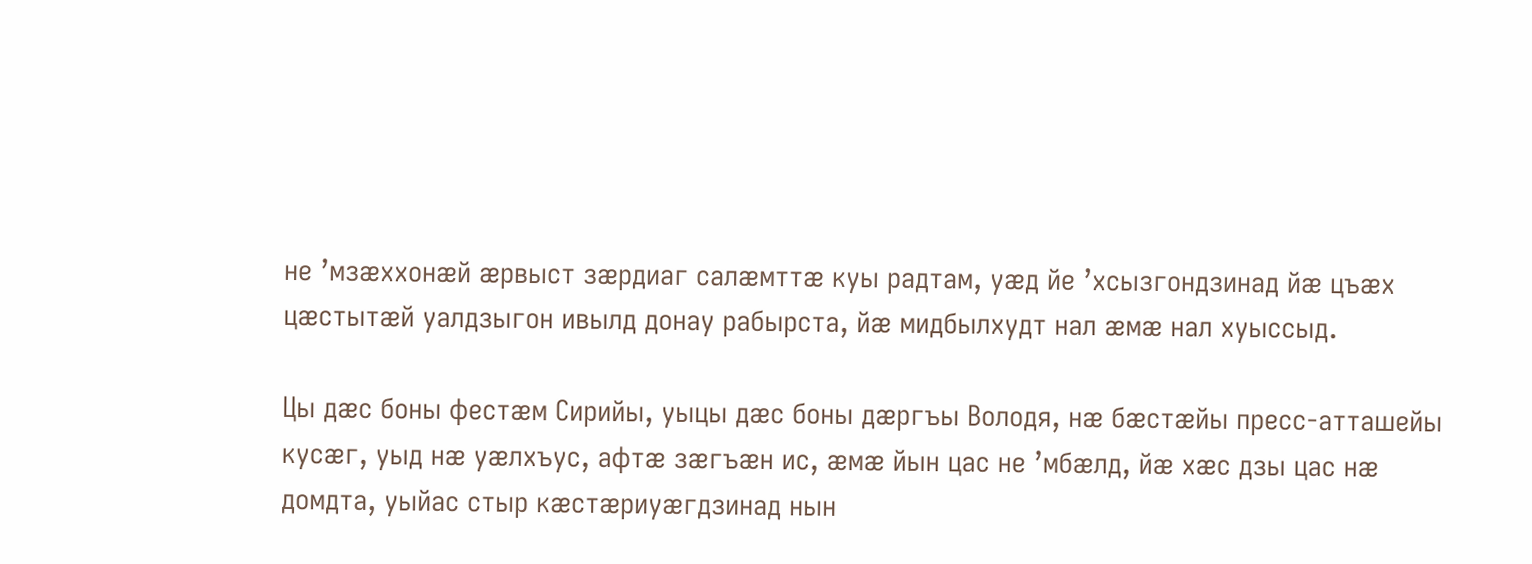не ’мзæххонæй æрвыст зæрдиаг салæмттæ куы радтам, уæд йе ’хсызгондзинад йæ цъæх цæстытæй уалдзыгон ивылд донау рабырста, йæ мидбылхудт нал æмæ нал хуыссыд.

Цы дæс боны фестæм Сирийы, уыцы дæс боны дæргъы Володя, нæ бæстæйы пресс-атташейы кусæг, уыд нæ уæлхъус, афтæ зæгъæн ис, æмæ йын цас не ’мбæлд, йæ хæс дзы цас нæ домдта, уыйас стыр кæстæриуæгдзинад нын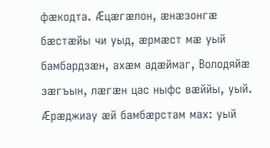фæкодта. Æцæгæлон, æнæзонгæ бæстæйы чи уыд, æрмæст мæ уый бамбардзæн, ахæм адæймаг, Володяйæ зæгъын, лæгæн цас ныфс вæййы, уый. Æрæджиау æй бамбæрстам мах: уый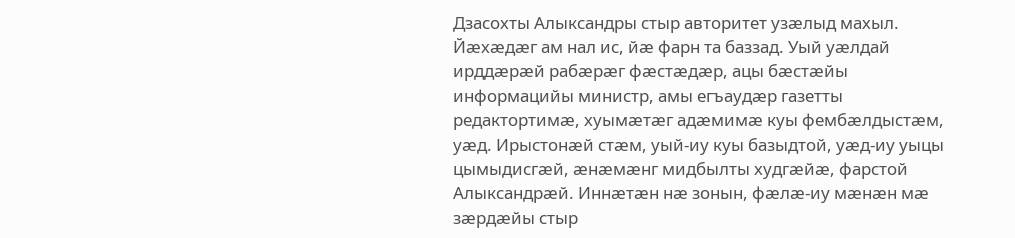Дзасохты Алыксандры стыр авторитет узæлыд махыл. Йæхæдæг ам нал ис, йæ фарн та баззад. Уый уæлдай ирддæрæй рабæрæг фæстæдæр, ацы бæстæйы информацийы министр, амы егъаудæр газетты редактортимæ, хуымæтæг адæмимæ куы фембæлдыстæм, уæд. Ирыстонæй стæм, уый-иу куы базыдтой, уæд-иу уыцы цымыдисгæй, æнæмæнг мидбылты худгæйæ, фарстой Алыксандрæй. Иннæтæн нæ зонын, фæлæ-иу мæнæн мæ зæрдæйы стыр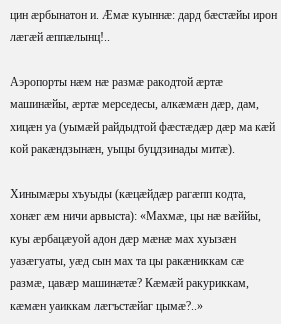цин æрбынатон и. Æмæ куыннæ: дард бæстæйы ирон лæгæй æппæлынц!..

Аэропорты нæм нæ размæ ракодтой æртæ машинæйы, æртæ мерседесы, алкæмæн дæр, дам, хицæн уа (уымæй райдыдтой фæстæдæр дæр ма кæй кой ракæндзынæн, уыцы буцдзинады митæ).

Хинымæры хъуыды (кæцæйдæр рагæпп кодта, хонæг æм ничи арвыста): «Махмæ, цы нæ вæййы, куы æрбацæуой адон дæр мæнæ мах хуызæн уазæгуаты, уæд сын мах та цы ракæниккам сæ размæ, цавæр машинæтæ? Кæмæй ракуриккам, кæмæн уаиккам лæгъстæйаг цымæ?..»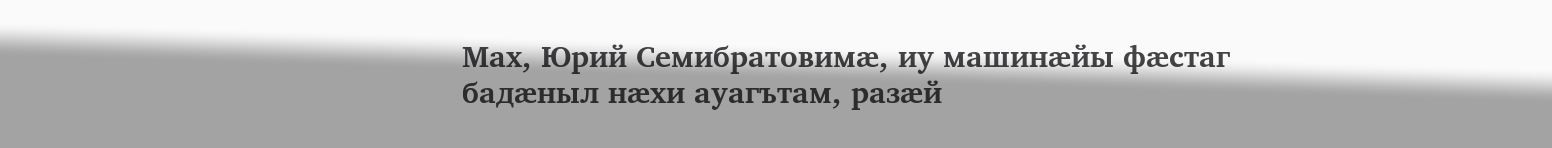Мах, Юрий Семибратовимæ, иу машинæйы фæстаг бадæныл нæхи ауагътам, разæй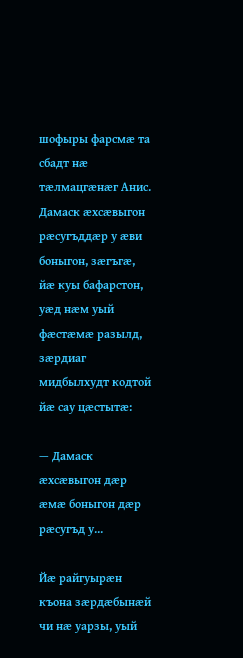шофыры фарсмæ та сбадт нæ тæлмацгæнæг Анис. Дамаск æхсæвыгон рæсугъддæр у æви боныгон, зæгъгæ, йæ куы бафарстон, уæд нæм уый фæстæмæ разылд, зæрдиаг мидбылхудт кодтой йæ сау цæстытæ:

— Дамаск æхсæвыгон дæр æмæ боныгон дæр рæсугъд у...

Йæ райгуырæн къона зæрдæбынæй чи нæ уарзы, уый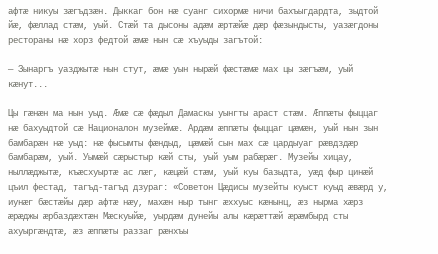афтæ никуы зæгъдзæн. Дыккаг бон нæ суанг сихормæ ничи бахъыгдардта, зыдтой йæ, фæллад стæм, уый. Стæй та дысоны адæм æртæйæ дæр фæзындысты, уазæгдоны рестораны нæ хорз федтой æмæ нын сæ хъуыды загътой:

— Зынаргъ уазджытæ нын стут, æмæ уын нырæй фæстæмæ мах цы зæгъæм, уый кæнут...

Цы гæнæн ма нын уыд. Æмæ сæ фæдыл Дамаскы уынгты араст стæм. Æппæты фыццаг нæ бахуыдтой сæ Националон музеймæ. Ардæм æппæты фыццаг цæмæн, уый нын зын бамбарæн нæ уыд: нæ фысымты фæндыд, цæмæй сын мах сæ цардыуаг рæвдздæр бамбарæм, уый. Уымæй сæрыстыр кæй сты, уый уым рабæрæг. Музейы хицау, ныллæджытæ, къæсхуыртæ ас лæг, кæцæй стæм, уый куы базыдта, уæд фыр цинæй цъил фестад, тагъд-тагъд дзураг: «Советон Цæдисы музейты куыст куыд æвæрд у, иунæг бæстæйы дæр афтæ нæу, махæн ныр тынг æххуыс кæнынц, æз нырма хæрз æрæджы æрбаздæхтæн Мæскуыйæ, уырдæм дунейы алы кæрæттæй æрæмбырд сты ахуыргæндтæ, æз æппæты раззаг рæнхъы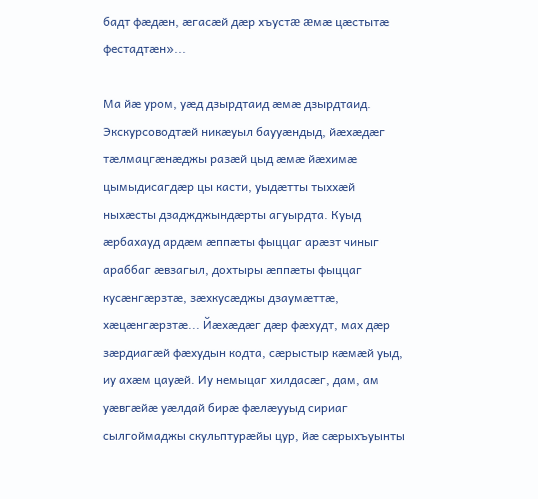бадт фæдæн, æгасæй дæр хъустæ æмæ цæстытæ фестадтæн»...

Ма йæ уром, уæд дзырдтаид æмæ дзырдтаид. Экскурсоводтæй никæуыл баууæндыд, йæхæдæг тæлмацгæнæджы разæй цыд æмæ йæхимæ цымыдисагдæр цы касти, уыдæтты тыххæй ныхæсты дзаджджындæрты агуырдта. Куыд æрбахауд ардæм æппæты фыццаг арæзт чиныг араббаг æвзагыл, дохтыры æппæты фыццаг кусæнгæрзтæ, зæхкусæджы дзаумæттæ, хæцæнгæрзтæ... Йæхæдæг дæр фæхудт, мах дæр зæрдиагæй фæхудын кодта, сæрыстыр кæмæй уыд, иу ахæм цауæй. Иу немыцаг хилдасæг, дам, ам уæвгæйæ уæлдай бирæ фæлæууыд сириаг сылгоймаджы скульптурæйы цур, йæ сæрыхъуынты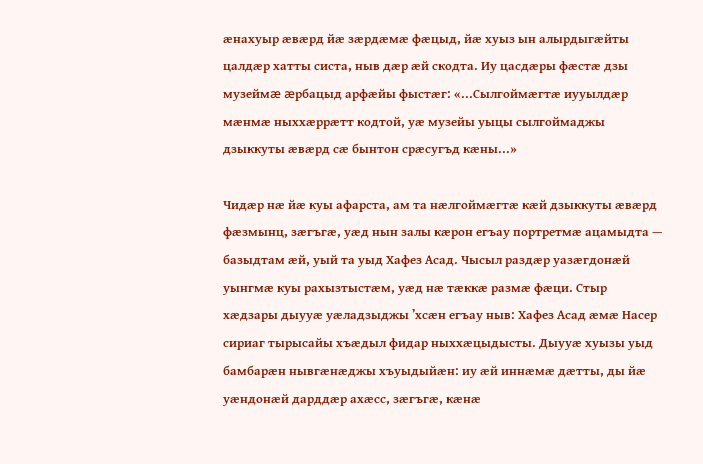æнахуыр æвæрд йæ зæрдæмæ фæцыд, йæ хуыз ын алырдыгæйты цалдæр хатты систа, ныв дæр æй скодта. Иу цасдæры фæстæ дзы музеймæ æрбацыд арфæйы фыстæг: «...Сылгоймæгтæ иууылдæр мæнмæ ныххæррæтт кодтой, уæ музейы уыцы сылгоймаджы дзыккуты æвæрд сæ бынтон срæсугъд кæны...»

Чидæр нæ йæ куы афарста, ам та нæлгоймæгтæ кæй дзыккуты æвæрд фæзмынц, зæгъгæ, уæд нын залы кæрон егъау портретмæ ацамыдта — базыдтам æй, уый та уыд Хафез Асад. Чысыл раздæр уазæгдонæй уынгмæ куы рахызтыстæм, уæд нæ тæккæ размæ фæци. Стыр хæдзары дыууæ уæладзыджы ’хсæн егъау ныв: Хафез Асад æмæ Насер сириаг тырысайы хъæдыл фидар ныххæцыдысты. Дыууæ хуызы уыд бамбарæн нывгæнæджы хъуыдыйæн: иу æй иннæмæ дæтты, ды йæ уæндонæй дарддæр ахæсс, зæгъгæ, кæнæ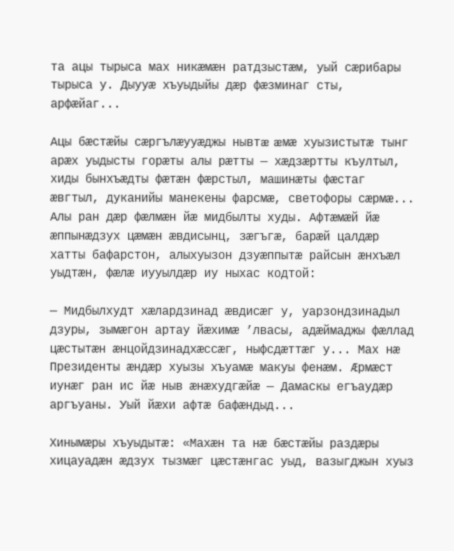та ацы тырыса мах никæмæн ратдзыстæм, уый сæрибары тырыса у. Дыууæ хъуыдыйы дæр фæзминаг сты, арфæйаг...

Ацы бæстæйы сæргълæууæджы нывтæ æмæ хуызистытæ тынг арæх уыдысты горæты алы рæтты — хæдзæртты къултыл, хиды бынхъæдты фæтæн фæрстыл, машинæты фæстаг æвгтыл, дуканийы манекены фарсмæ, светофоры сæрмæ... Алы ран дæр фæлмæн йæ мидбылты худы. Афтæмæй йæ æппынæдзух цæмæн æвдисынц, зæгъгæ, барæй цалдæр хатты бафарстон, алыхуызон дзуæппытæ райсын æнхъæл уыдтæн, фæлæ иууылдæр иу ныхас кодтой:

— Мидбылхудт хæлардзинад æвдисæг у, уарзондзинадыл дзуры, зымæгон артау йæхимæ ’лвасы, адæймаджы фæллад цæстытæн æнцойдзинадхæссæг, ныфсдæттæг у... Мах нæ Президенты æндæр хуызы хъуамæ макуы фенæм. Æрмæст иунæг ран ис йæ ныв æнæхудгæйæ — Дамаскы егъаудæр аргъуаны. Уый йæхи афтæ бафæндыд...

Хинымæры хъуыдытæ: «Махæн та нæ бæстæйы раздæры хицауадæн æдзух тызмæг цæстæнгас уыд, вазыгджын хуыз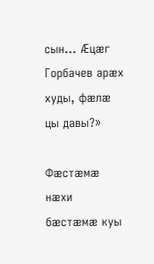сын... Æцæг Горбачев арæх худы, фæлæ цы давы?»

Фæстæмæ нæхи бæстæмæ куы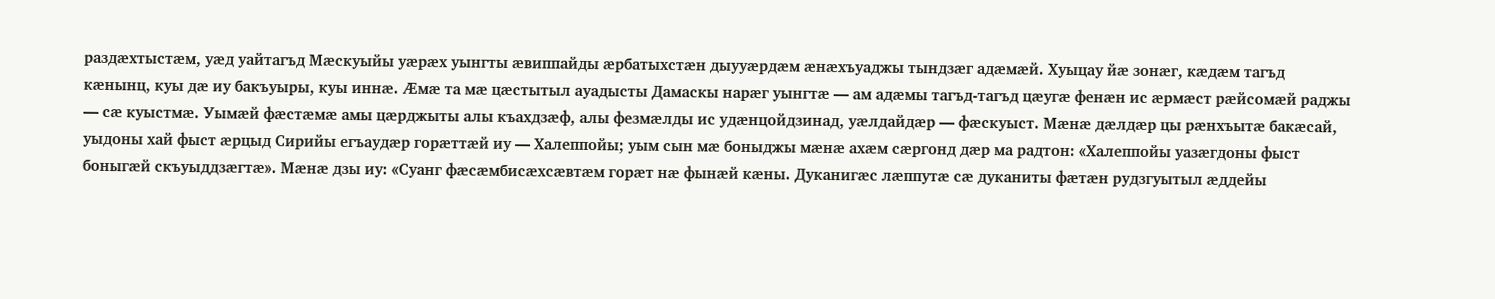раздæхтыстæм, уæд уайтагъд Мæскуыйы уæрæх уынгты æвиппайды æрбатыхстæн дыууæрдæм æнæхъуаджы тындзæг адæмæй. Хуыцау йæ зонæг, кæдæм тагъд кæнынц, куы дæ иу бакъуыры, куы иннæ. Æмæ та мæ цæстытыл ауадысты Дамаскы нарæг уынгтæ — ам адæмы тагъд-тагъд цæугæ фенæн ис æрмæст рæйсомæй раджы — сæ куыстмæ. Уымæй фæстæмæ амы цæрджыты алы къахдзæф, алы фезмæлды ис удæнцойдзинад, уæлдайдæр — фæскуыст. Мæнæ дæлдæр цы рæнхъытæ бакæсай, уыдоны хай фыст æрцыд Сирийы егъаудæр горæттæй иу — Халеппойы; уым сын мæ боныджы мæнæ ахæм сæргонд дæр ма радтон: «Халеппойы уазæгдоны фыст боныгæй скъуыддзæгтæ». Мæнæ дзы иу: «Суанг фæсæмбисæхсæвтæм горæт нæ фынæй кæны. Дуканигæс лæппутæ сæ дуканиты фæтæн рудзгуытыл æддейы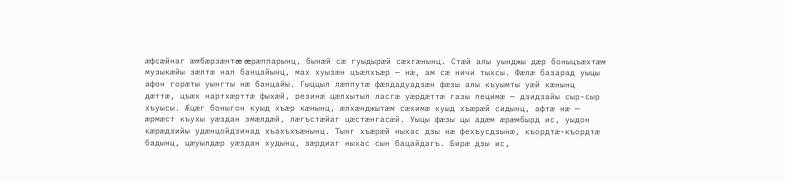æфсæйнаг æмбæрзæнтæ æрæппарынц, бынæй сæ гуыдырæй сæхгæнынц. Стæй алы уынджы дæр боныцъæхтæм музыкæйы зæлтæ нал банцайынц, мах хуызæн цъæлхъæр — нæ, ам сæ ничи тыхсы. Фæлæ базарад уыцы афон горæты уынгты нæ банцайы. Гыццыл лæппутæ фæлдадуадзæн фæзы алы къуымты уæй кæнынц дæттæ, цъæх нартхæрттæ фыхæй, резинæ цæлхытыл ласгæ уæрдæттæ газы пецимæ — дзидзайы сыр-сыр хъуысы. Æцæг боныгон куыд хъæр кæнынц, æлхæнджытæм сæхимæ куыд хъæрæй сидынц, афтæ нæ — æрмæст къухы уæздан змæлдæй, лæгъстæйаг цæстæнгасæй. Уыцы фæзы цы адæм æрæмбырд ис, уыдон кæрæдзийы удæнцойдзинад хъахъхъæнынц. Тынг хъæрæй ныхас дзы нæ фехъусдзынæ, къордтæ-къордтæ бадынц, цæуылдæр уæздан худынц, зæрдиаг ныхас сын бацайдагъ. Бирæ дзы ис,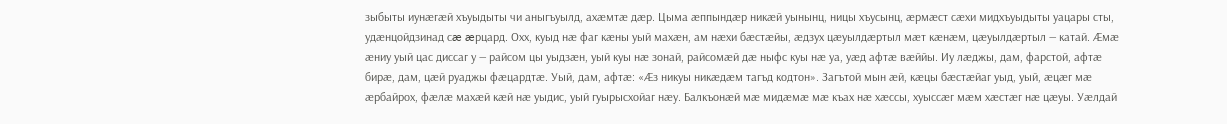зыбыты иунæгæй хъуыдыты чи аныгъуылд, ахæмтæ дæр. Цыма æппындæр никæй уынынц, ницы хъусынц, æрмæст сæхи мидхъуыдыты уацары сты, удæнцойдзинад сæ æрцард. Охх, куыд нæ фаг кæны уый махæн, ам нæхи бæстæйы, æдзух цæуылдæртыл мæт кæнæм, цæуылдæртыл — катай. Æмæ æниу уый цас диссаг у — райсом цы уыдзæн, уый куы нæ зонай, райсомæй дæ ныфс куы нæ уа, уæд афтæ вæййы. Иу лæджы, дам, фарстой, афтæ бирæ, дам, цæй руаджы фæцардтæ. Уый, дам, афтæ: «Æз никуы никæдæм тагъд кодтон». Загътой мын æй, кæцы бæстæйаг уыд, уый, æцæг мæ æрбайрох, фæлæ махæй кæй нæ уыдис, уый гуырысхойаг нæу. Балкъонæй мæ мидæмæ мæ къах нæ хæссы, хуыссæг мæм хæстæг нæ цæуы. Уæлдай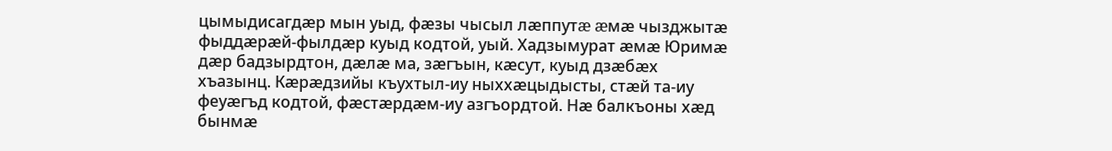цымыдисагдæр мын уыд, фæзы чысыл лæппутæ æмæ чызджытæ фыддæрæй-фылдæр куыд кодтой, уый. Хадзымурат æмæ Юримæ дæр бадзырдтон, дæлæ ма, зæгъын, кæсут, куыд дзæбæх хъазынц. Кæрæдзийы къухтыл-иу ныххæцыдысты, стæй та-иу феуæгъд кодтой, фæстæрдæм-иу азгъордтой. Нæ балкъоны хæд бынмæ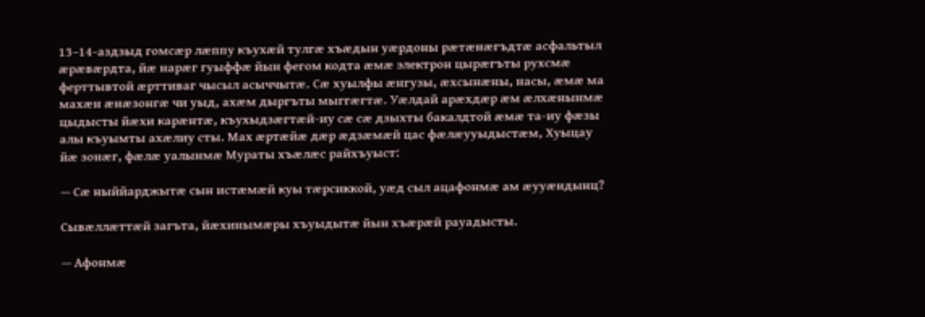13–14-аздзыд гомсæр лæппу къухæй тулгæ хъæдын уæрдоны рæтæнæгъдтæ асфальтыл æрæвæрдта, йæ нарæг гуыффæ йын фегом кодта æмæ электрон цырæгъты рухсмæ ферттывтой æрттиваг чысыл асыччытæ. Сæ хуылфы æнгузы, æхсынæны, насы, æмæ ма махæн æнæзонгæ чи уыд, ахæм дыргъты мыггæгтæ. Уæлдай арæхдæр æм æлхæнынмæ цыдысты йæхи карæнтæ, къухыдзæгтæй-иу сæ сæ дзыхты бакалдтой æмæ та-иу фæзы алы къуымты ахæлиу сты. Мах æртæйæ дæр æдзæмæй цас фæлæууыдыстæм, Хуыцау йæ зонæг, фæлæ уалынмæ Мураты хъæлæс райхъуыст:

— Сæ ныййарджытæ сын истæмæй куы тæрсиккой, уæд сыл ацафонмæ ам æууæндынц?

Сывæллæттæй загъта, йæхинымæры хъуыдытæ йын хъæрæй рауадысты.

— Афонмæ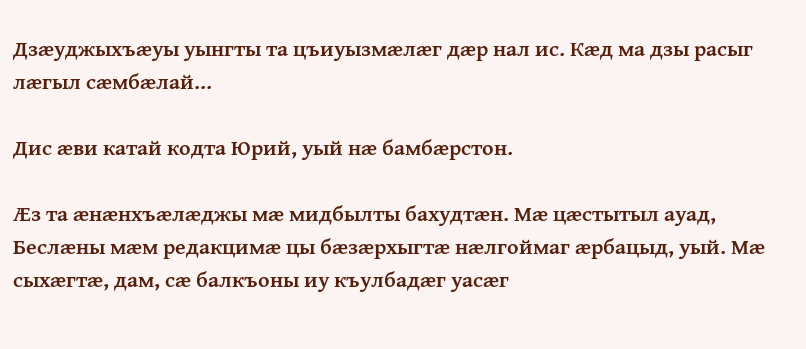Дзæуджыхъæуы уынгты та цъиуызмæлæг дæр нал ис. Кæд ма дзы расыг лæгыл сæмбæлай...

Дис æви катай кодта Юрий, уый нæ бамбæрстон.

Æз та æнæнхъæлæджы мæ мидбылты бахудтæн. Мæ цæстытыл ауад, Беслæны мæм редакцимæ цы бæзæрхыгтæ нæлгоймаг æрбацыд, уый. Мæ сыхæгтæ, дам, сæ балкъоны иу къулбадæг уасæг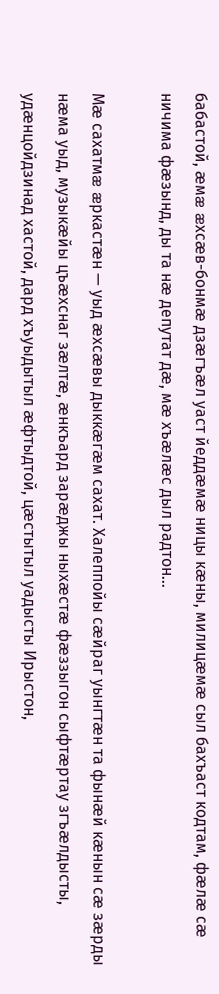бабастой, æмæ æхсæв-бонмæ дзæгъæл уаст йеддæмæ ницы кæны, милицæмæ сыл бахъаст кодтам, фæлæ сæ ничима фæзынд, ды та нæ депутат дæ, мæ хъæлæс дыл радтон...

Мæ сахатмæ æркастæн — уыд æхсæвы дыккæгæм сахат. Халеппойы сæйраг уынгтæн та фынæй кæнын сæ зæрды нæма уыд, музыкæйы цъæхснаг зæлтæ, æнкъард зарæджы ныхæстæ фæззыгон сыфтæртау згъæлдысты, удæнцойдзинад хастой, дард хъуыдытыл æфтыдтой, цæстытыл уадысты Ирыстон,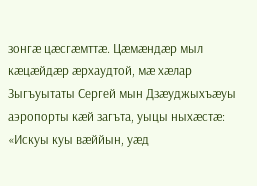зонгæ цæсгæмттæ. Цæмæндæр мыл кæцæйдæр æрхаудтой, мæ хæлар Зыгъуытаты Сергей мын Дзæуджыхъæуы аэропорты кæй загъта, уыцы ныхæстæ: «Искуы куы вæййын, уæд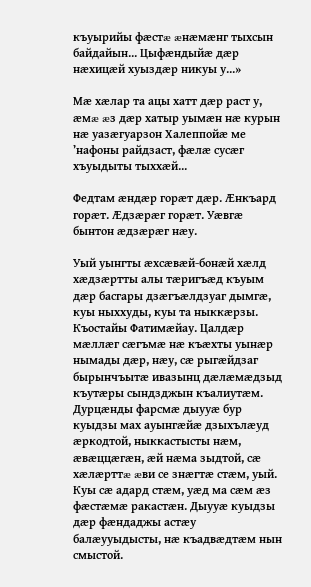къуырийы фæстæ æнæмæнг тыхсын байдайын... Цыфæндыйæ дæр нæхицæй хуыздæр никуы у...»

Мæ хæлар та ацы хатт дæр раст у, æмæ æз дæр хатыр уымæн нæ курын нæ уазæгуарзон Халеппойæ ме ’нафоны райдзаст, фæлæ сусæг хъуыдыты тыххæй...

Федтам æндæр горæт дæр. Æнкъард горæт. Æдзæрæг горæт. Уæвгæ бынтон æдзæрæг нæу.

Уый уынгты æхсæвæй-бонæй хæлд хæдзæртты алы тæригъæд къуым дæр басгары дзæгъæлдзуаг дымгæ, куы ныххуды, куы та ныккæрзы. Къостайы Фатимæйау. Цалдæр мæллæг сæгъмæ нæ къæхты уынæр нымады дæр, нæу, сæ рыгæйдзаг бырынчъытæ ивазынц дæлæмæдзыд къутæры сындзджын къалиутæм. Дурцæнды фарсмæ дыууæ бур куыдзы мах ауынгæйæ дзыхълæуд æркодтой, ныккастысты нæм, æвæццæгæн, æй нæма зыдтой, сæ хæлæрттæ æви се знæгтæ стæм, уый. Куы сæ адард стæм, уæд ма сæм æз фæстæмæ ракастæн. Дыууæ куыдзы дæр фæндаджы астæу балæууыдысты, нæ къадвæдтæм нын смыстой.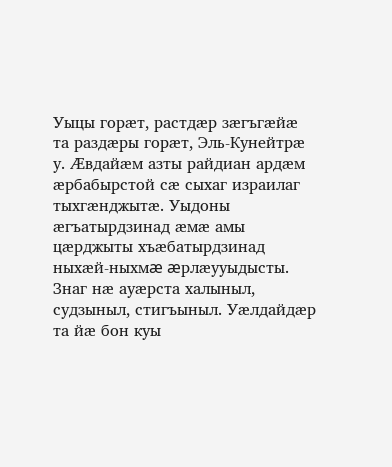Уыцы горæт, растдæр зæгъгæйæ та раздæры горæт, Эль-Кунейтрæ у. Æвдайæм азты райдиан ардæм æрбабырстой сæ сыхаг израилаг тыхгæнджытæ. Уыдоны æгъатырдзинад æмæ амы цæрджыты хъæбатырдзинад ныхæй-ныхмæ æрлæууыдысты. Знаг нæ ауæрста халыныл, судзыныл, стигъыныл. Уæлдайдæр та йæ бон куы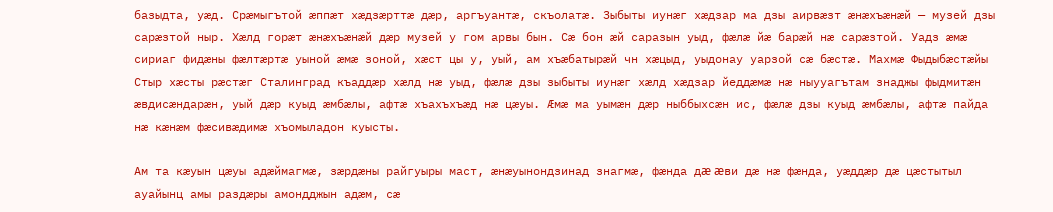базыдта, уæд. Срæмыгътой æппæт хæдзæрттæ дæр, аргъуантæ, скъолатæ. Зыбыты иунæг хæдзар ма дзы аирвæзт æнæхъæнæй — музей дзы сарæзтой ныр. Хæлд горæт æнæхъæнæй дæр музей у гом арвы бын. Сæ бон æй саразын уыд, фæлæ йæ барæй нæ сарæзтой. Уадз æмæ сириаг фидæны фæлтæртæ уыной æмæ зоной, хæст цы у, уый, ам хъæбатырæй чн хæцыд, уыдонау уарзой сæ бæстæ. Махмæ Фыдыбæстæйы Стыр хæсты рæстæг Сталинград къаддæр хæлд нæ уыд, фæлæ дзы зыбыты иунæг хæлд хæдзар йеддæмæ нæ ныууагътам знаджы фыдмитæн æвдисæндарæн, уый дæр куыд æмбæлы, афтæ хъахъхъæд нæ цæуы. Æмæ ма уымæн дæр ныббыхсæн ис, фæлæ дзы куыд æмбæлы, афтæ пайда нæ кæнæм фæсивæдимæ хъомыладон куысты.

Ам та кæуын цæуы адæймагмæ, зæрдæны райгуыры маст, æнæуынондзинад знагмæ, фæнда дæ æви дæ нæ фæнда, уæддæр дæ цæстытыл ауайынц амы раздæры амондджын адæм, сæ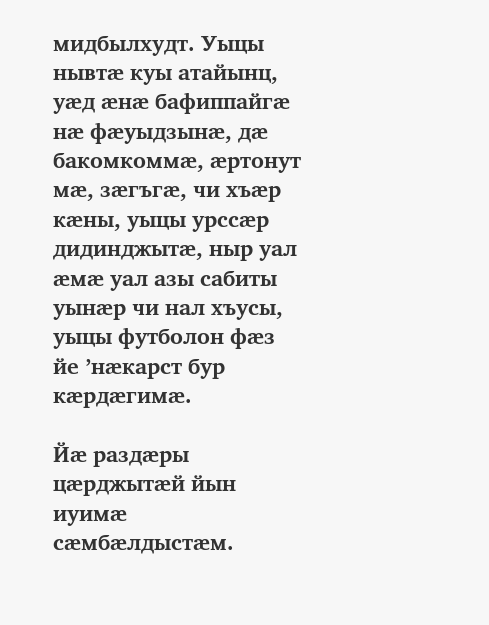мидбылхудт. Уыцы нывтæ куы атайынц, уæд æнæ бафиппайгæ нæ фæуыдзынæ, дæ бакомкоммæ, æртонут мæ, зæгъгæ, чи хъæр кæны, уыцы урссæр дидинджытæ, ныр уал æмæ уал азы сабиты уынæр чи нал хъусы, уыцы футболон фæз йе ’нæкарст бур кæрдæгимæ.

Йæ раздæры цæрджытæй йын иуимæ сæмбæлдыстæм.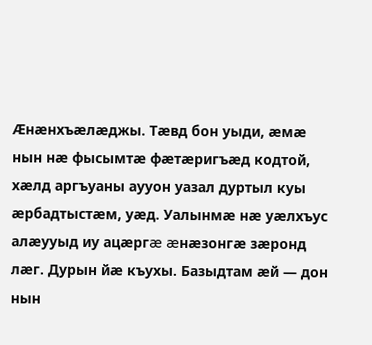Æнæнхъæлæджы. Тæвд бон уыди, æмæ нын нæ фысымтæ фæтæригъæд кодтой, хæлд аргъуаны аууон уазал дуртыл куы æрбадтыстæм, уæд. Уалынмæ нæ уæлхъус алæууыд иу ацæргæ æнæзонгæ зæронд лæг. Дурын йæ къухы. Базыдтам æй — дон нын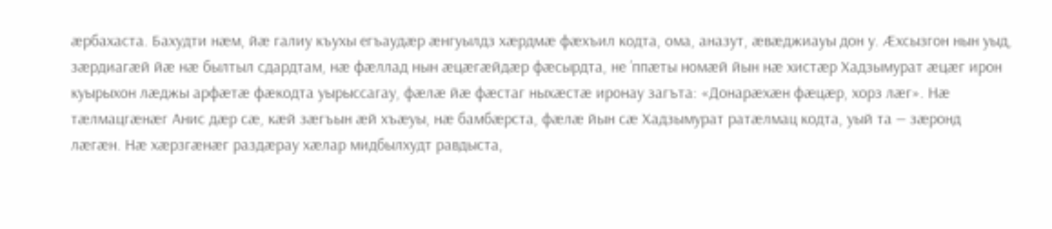æрбахаста. Бахудти нæм, йæ галиу къухы егъаудæр æнгуылдз хæрдмæ фæхъил кодта, ома, аназут, æвæджиауы дон у. Æхсызгон нын уыд, зæрдиагæй йæ нæ былтыл сдардтам, нæ фæллад нын æцæгæйдæр фæсырдта, не ’ппæты номæй йын нæ хистæр Хадзымурат æцæг ирон куырыхон лæджы арфæтæ фæкодта уырыссагау, фæлæ йæ фæстаг ныхæстæ иронау загъта: «Донарæхæн фæцæр, хорз лæг». Нæ тæлмацгæнæг Анис дæр сæ, кæй зæгъын æй хъæуы, нæ бамбæрста, фæлæ йын сæ Хадзымурат ратæлмац кодта, уый та — зæронд лæгæн. Нæ хæрзгæнæг раздæрау хæлар мидбылхудт равдыста,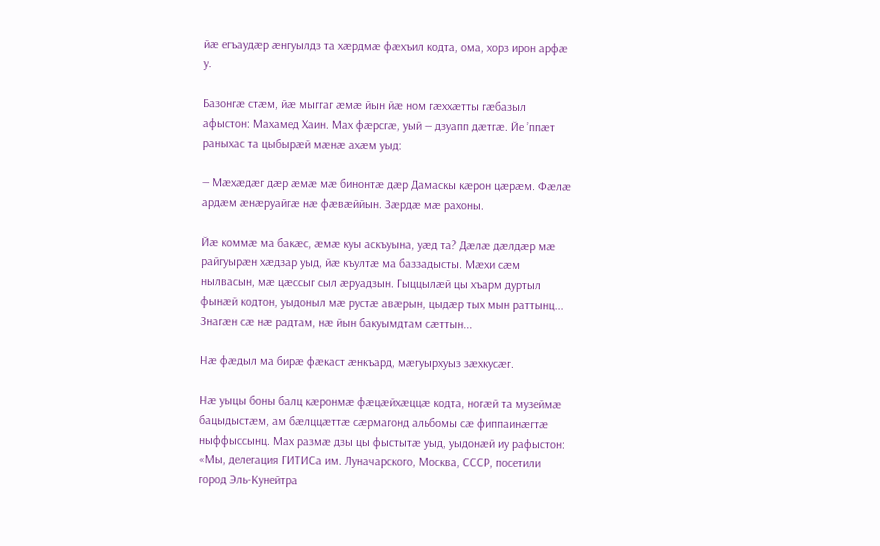йæ егъаудæр æнгуылдз та хæрдмæ фæхъил кодта, ома, хорз ирон арфæ у.

Базонгæ стæм, йæ мыггаг æмæ йын йæ ном гæххæтты гæбазыл афыстон: Махамед Хаин. Мах фæрсгæ, уый — дзуапп дæтгæ. Йе ’ппæт раныхас та цыбырæй мæнæ ахæм уыд:

— Мæхæдæг дæр æмæ мæ бинонтæ дæр Дамаскы кæрон цæрæм. Фæлæ ардæм æнæруайгæ нæ фæвæййын. Зæрдæ мæ рахоны.

Йæ коммæ ма бакæс, æмæ куы аскъуына, уæд та? Дæлæ дæлдæр мæ райгуырæн хæдзар уыд, йæ къултæ ма баззадысты. Мæхи сæм нылвасын, мæ цæссыг сыл æруадзын. Гыццылæй цы хъарм дуртыл фынæй кодтон, уыдоныл мæ рустæ авæрын, цыдæр тых мын раттынц... Знагæн сæ нæ радтам, нæ йын бакуымдтам сæттын...

Нæ фæдыл ма бирæ фæкаст æнкъард, мæгуырхуыз зæхкусæг.

Нæ уыцы боны балц кæронмæ фæцæйхæццæ кодта, ногæй та музеймæ бацыдыстæм, ам бæлццæттæ сæрмагонд альбомы сæ фиппаинæгтæ ныффыссынц. Мах размæ дзы цы фыстытæ уыд, уыдонæй иу рафыстон: «Мы, делегация ГИТИСа им. Луначарского, Москва, СССР, посетили город Эль-Кунейтра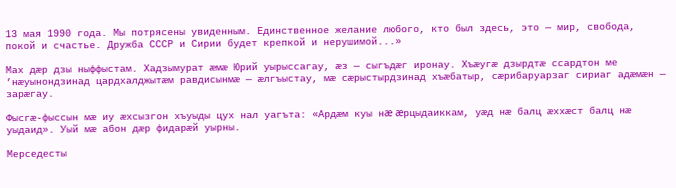13 мая 1990 года. Мы потрясены увиденным. Единственное желание любого, кто был здесь, это — мир, свобода, покой и счастье. Дружба СССР и Сирии будет крепкой и нерушимой...»

Мах дæр дзы ныффыстам. Хадзымурат æмæ Юрий уырыссагау, æз — сыгъдæг иронау. Хъæугæ дзырдтæ ссардтон ме ’нæуынондзинад цардхалджытæм равдисынмæ — æлгъыстау, мæ сæрыстырдзинад хъæбатыр, сæрибаруарзаг сириаг адæмæн — зарæгау.

Фысгæ-фыссын мæ иу æхсызгон хъуыды цух нал уагъта: «Ардæм куы нæ æрцыдаиккам, уæд нæ балц æххæст балц нæ уыдаид». Уый мæ абон дæр фидарæй уырны.

Мерседесты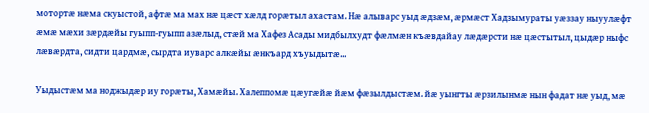мотортæ нæма скуыстой, афтæ ма мах нæ цæст хæлд горæтыл ахастам. Нæ алыварс уыд æдзæм, æрмæст Хадзымураты уæззау ныуулæфт æмæ мæхи зæрдæйы гуыпп-гуыпп азæлыд, стæй ма Хафез Асады мидбылхудт фæлмæн къæвдайау лæдæрсти нæ цæстытыл, цыдæр ныфс лæвæрдта, сидти цардмæ, сырдта иуварс алкæйы æнкъард хъуыдытæ...

Уыдыстæм ма ноджыдæр иу горæты, Хамæйы. Халеппомæ цæугæйæ йæм фæзылдыстæм. йæ уынгты æрзилынмæ нын фадат нæ уыд, мæ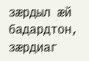зæрдыл æй бадардтон, зæрдиаг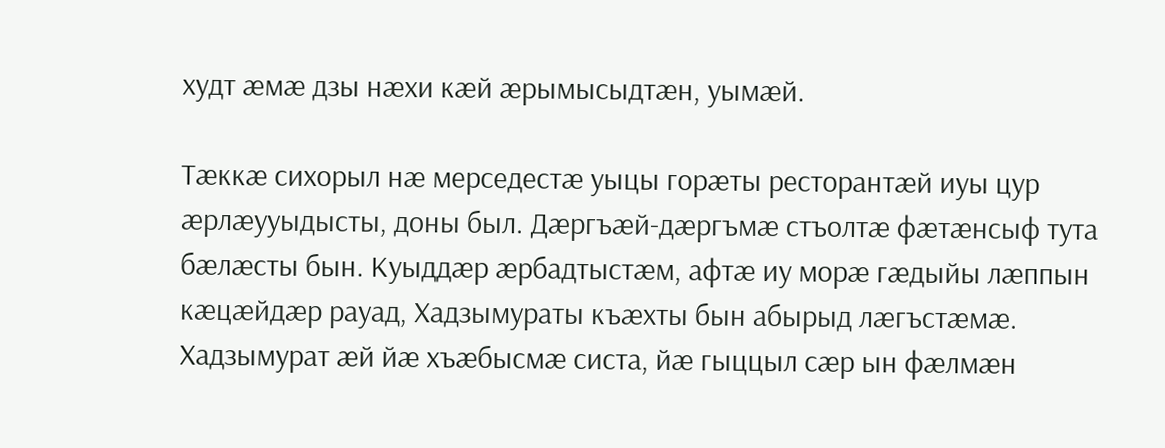худт æмæ дзы нæхи кæй æрымысыдтæн, уымæй.

Тæккæ сихорыл нæ мерседестæ уыцы горæты ресторантæй иуы цур æрлæууыдысты, доны был. Дæргъæй-дæргъмæ стъолтæ фæтæнсыф тута бæлæсты бын. Куыддæр æрбадтыстæм, афтæ иу морæ гæдыйы лæппын кæцæйдæр рауад, Хадзымураты къæхты бын абырыд лæгъстæмæ. Хадзымурат æй йæ хъæбысмæ систа, йæ гыццыл сæр ын фæлмæн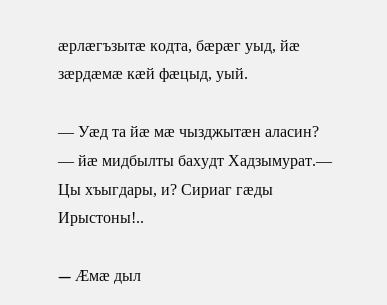æрлæгъзытæ кодта, бæрæг уыд, йæ зæрдæмæ кæй фæцыд, уый.

— Уæд та йæ мæ чызджытæн аласин? — йæ мидбылты бахудт Хадзымурат.— Цы хъыгдары, и? Сириаг гæды Ирыстоны!..

— Æмæ дыл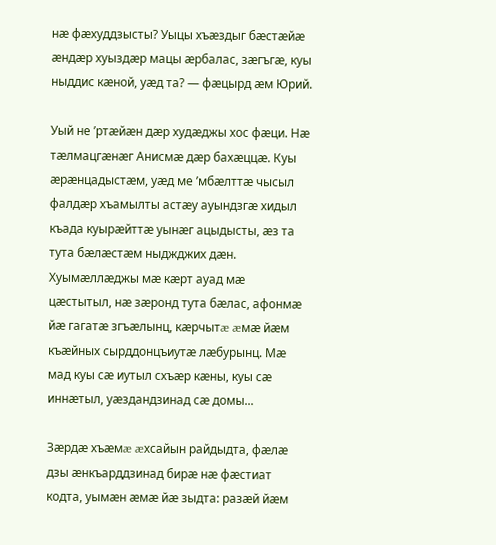нæ фæхуддзысты? Уыцы хъæздыг бæстæйæ æндæр хуыздæр мацы æрбалас, зæгъгæ, куы ныддис кæной, уæд та? — фæцырд æм Юрий.

Уый не ’ртæйæн дæр худæджы хос фæци. Нæ тæлмацгæнæг Анисмæ дæр бахæццæ. Куы æрæнцадыстæм, уæд ме ’мбæлттæ чысыл фалдæр хъамылты астæу ауындзгæ хидыл къада куырæйттæ уынæг ацыдысты, æз та тута бæлæстæм ныджджих дæн. Хуымæллæджы мæ кæрт ауад мæ цæстытыл, нæ зæронд тута бæлас, афонмæ йæ гагатæ згъæлынц, кæрчытæ æмæ йæм къæйных сырддонцъиутæ лæбурынц. Мæ мад куы сæ иутыл схъæр кæны, куы сæ иннæтыл, уæздандзинад сæ домы...

Зæрдæ хъæмæ æхсайын райдыдта, фæлæ дзы æнкъарддзинад бирæ нæ фæстиат кодта, уымæн æмæ йæ зыдта: разæй йæм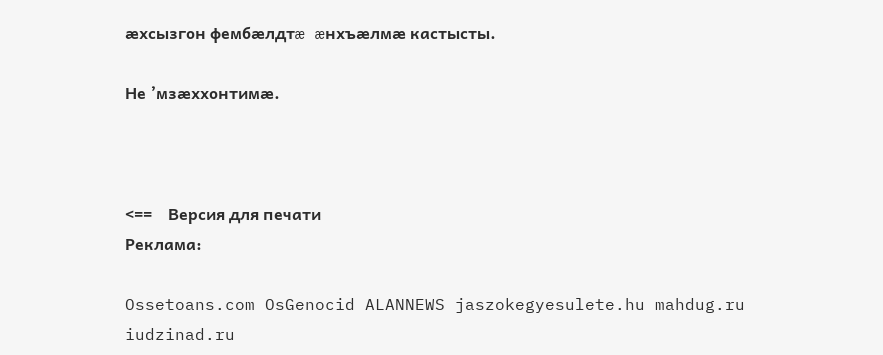æхсызгон фембæлдтæ æнхъæлмæ кастысты.

Не ’мзæххонтимæ.



<==    Версия для печати
Реклама:

Ossetoans.com OsGenocid ALANNEWS jaszokegyesulete.hu mahdug.ru iudzinad.ru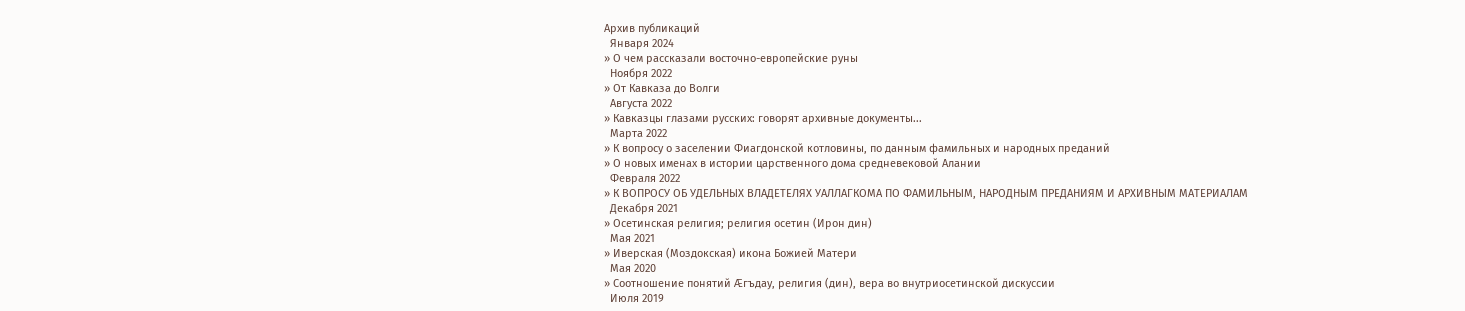Архив публикаций
  Января 2024
» О чем рассказали восточно-европейские руны
  Ноября 2022
» От Кавказа до Волги
  Августа 2022
» Кавказцы глазами русских: говорят архивные документы...
  Марта 2022
» К вопросу о заселении Фиагдонской котловины, по данным фамильных и народных преданий
» О новых именах в истории царственного дома средневековой Алании
  Февраля 2022
» К ВОПРОСУ ОБ УДЕЛЬНЫХ ВЛАДЕТЕЛЯХ УАЛЛАГКОМА ПО ФАМИЛЬНЫМ, НАРОДНЫМ ПРЕДАНИЯМ И АРХИВНЫМ МАТЕРИАЛАМ
  Декабря 2021
» Осетинская религия; религия осетин (Ирон дин)
  Мая 2021
» Иверская (Моздокская) икона Божией Матери
  Мая 2020
» Соотношение понятий Æгъдау, религия (дин), вера во внутриосетинской дискуссии
  Июля 2019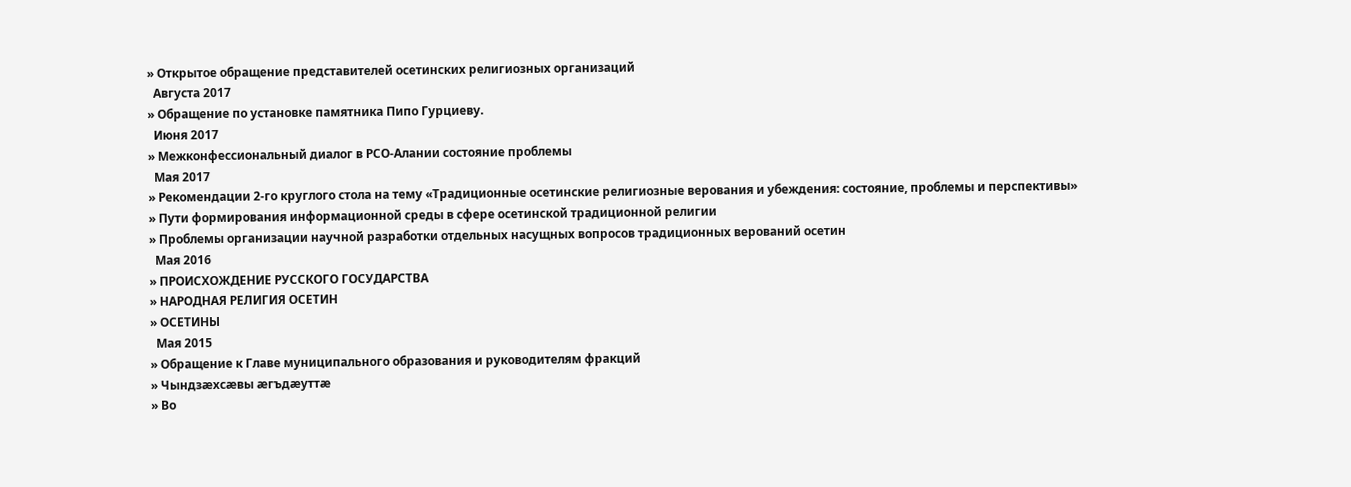» Открытое обращение представителей осетинских религиозных организаций
  Августа 2017
» Обращение по установке памятника Пипо Гурциеву.
  Июня 2017
» Межконфессиональный диалог в РСО-Алании состояние проблемы
  Мая 2017
» Рекомендации 2-го круглого стола на тему «Традиционные осетинские религиозные верования и убеждения: состояние, проблемы и перспективы»
» Пути формирования информационной среды в сфере осетинской традиционной религии
» Проблемы организации научной разработки отдельных насущных вопросов традиционных верований осетин
  Мая 2016
» ПРОИСХОЖДЕНИЕ РУССКОГО ГОСУДАРСТВА
» НАРОДНАЯ РЕЛИГИЯ ОСЕТИН
» ОСЕТИНЫ
  Мая 2015
» Обращение к Главе муниципального образования и руководителям фракций
» Чындзӕхсӕвы ӕгъдӕуттӕ
» Во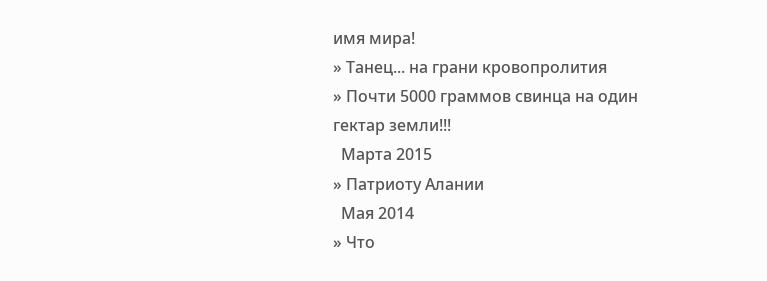имя мира!
» Танец... на грани кровопролития
» Почти 5000 граммов свинца на один гектар земли!!!
  Марта 2015
» Патриоту Алании
  Мая 2014
» Что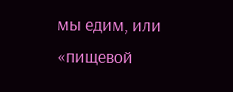мы едим, или «пищевой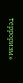терроризм»